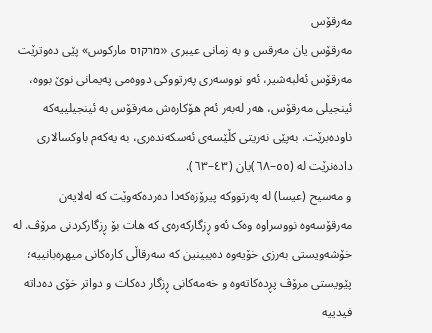مەرقۆس
مەرقۆس یان مەرقس و بە زمانی عیبری «מרקוס مارکوس» پێی دەوترێت مەرقۆس ئەلبەشیر، ئەو نووسەری پەرتووکی دووەمی پەیمانی نوێ بووە، ئینجیلی مەرقۆس، ھەر لەبەر ئەم ھۆکارەش مەرقۆس بە ئینجیلییەکە ناودەبرێت. بەپێی نەریتی کڵێسەی ئەسکەندەری، بە یەکەم باوکسالاری دادەنرێت لە (٥٥–٦٨)یان (٤٣–٦٣).
و مەسیح (عیسا) لە پەرتووکە پیرۆزەکەدا دەردەکەوێت کە لەلایەن مەرقۆسەوە نووسراوە وەک ئەو ڕزگارکەرەی کە ھات بۆ ڕزگارکردنی مرۆڤ. لە خۆشەویستی بەرزی خۆیەوە دەیبینین کە سەرقاڵی کارەکانی میھرەبانییە؛ پێویستی مرۆڤ پڕدەکاتەوە و خەمەکانی ڕزگار دەکات و دواتر خۆی دەداتە فیدییە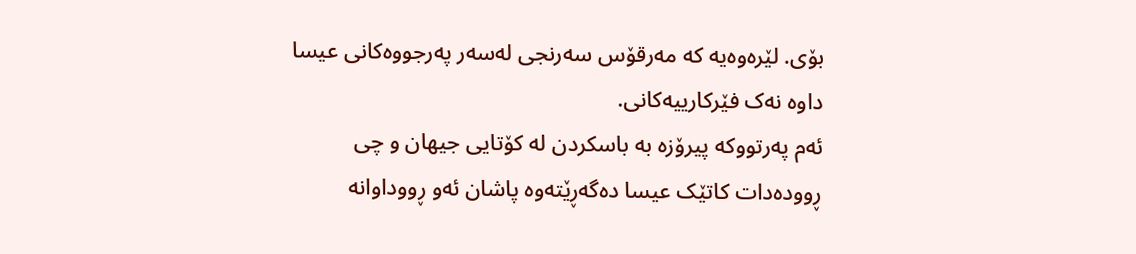بۆی. لێرەوەیە کە مەرقۆس سەرنجی لەسەر پەرجووەکانی عیسا داوە نەک فێرکارییەکانی.
ئەم پەرتووکە پیرۆزە بە باسکردن لە کۆتایی جیھان و چی ڕوودەدات کاتێک عیسا دەگەڕێتەوە پاشان ئەو ڕووداوانە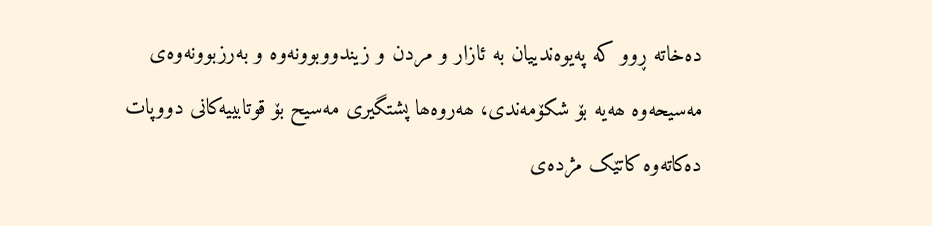دەخاتە ڕوو کە پەیوەندییان بە ئازار و مردن و زیندووبوونەوە و بەرزبوونەوەی مەسیحەوە ھەیە بۆ شکۆمەندی، ھەروەھا پشتگیری مەسیح بۆ قوتابییەکانی دووپات دەکاتەوە کاتێک مژدەی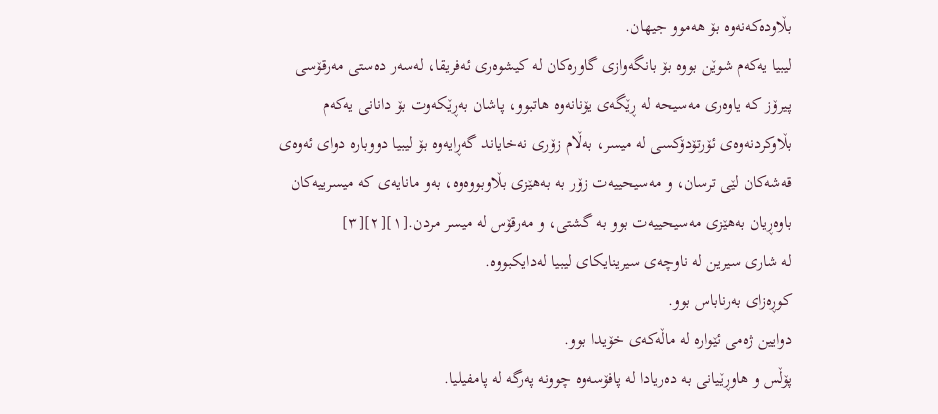بڵاودەکەنەوە بۆ ھەموو جیھان.
لیبیا یەکەم شوێن بووە بۆ بانگەوازی گاورەکان لە کیشوەری ئەفریقا، لەسەر دەستی مەرقۆسی پیرۆز کە یاوەری مەسیحە لە ڕێگەی یۆنانەوە ھاتبوو، پاشان بەڕێکەوت بۆ دانانی یەکەم بڵاوکردنەوەی ئۆرتۆدۆکسی لە میسر، بەڵام زۆری نەخایاند گەڕایەوە بۆ لیبیا دووبارە دوای ئەوەی قەشەکان لێی ترسان، و مەسیحییەت زۆر بە بەھێزی بڵاوبووەوە، بەو مانایەی کە میسرییەکان باوەڕیان بەھێزی مەسیحییەت بوو بە گشتی، و مەرقۆس لە میسر مردن.[١][٢][٣]
لە شاری سیرین لە ناوچەی سیرینایکای لیبیا لەدایکبووە.
کوڕەزای بەرناباس بوو.
دوایین ژەمی ئێوارە لە ماڵەکەی خۆیدا بوو.
پۆڵس و ھاوڕێیانی بە دەریادا لە پافۆسەوە چوونە پەرگە لە پامفیلیا.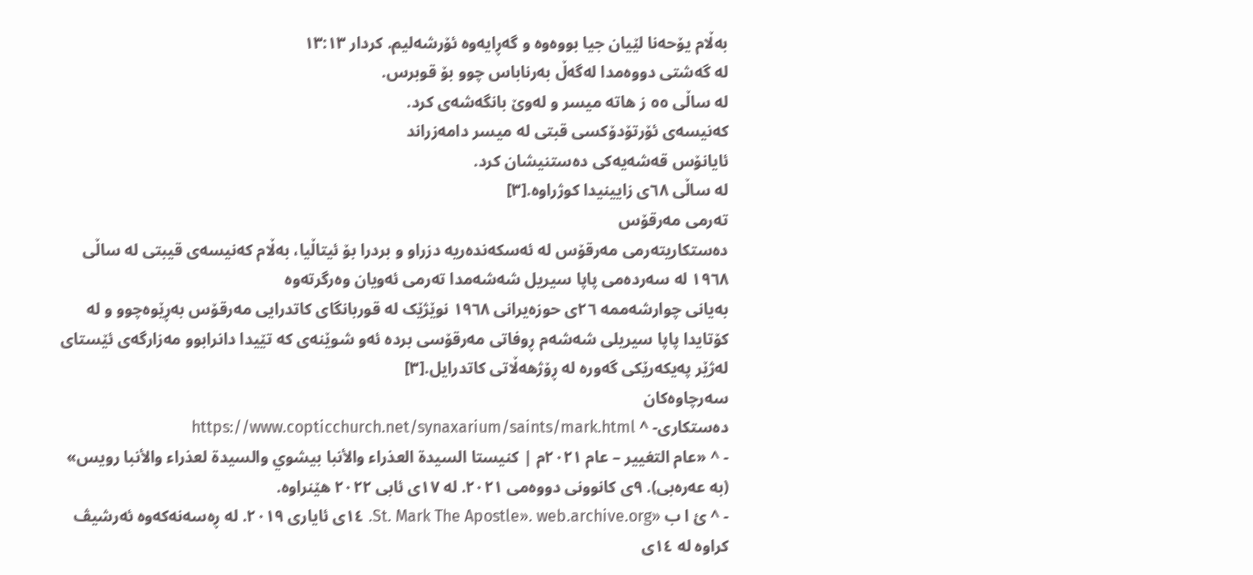بەڵام یۆحەنا لێیان جیا بووەوە و گەڕایەوە ئۆرشەلیم. کردار ١٣:١٣
لە گەشتی دووەمدا لەگەڵ بەرناباس چوو بۆ قوبرس.
لە ساڵی ٥٥ ز ھاتە میسر و لەوێ بانگەشەی کرد.
کەنیسەی ئۆرتۆدۆکسی قبتی لە میسر دامەزراند
ئایانۆس قەشەیەکی دەستنیشان کرد.
لە ساڵی ٦٨ی زایینیدا کوژراوە.[٣]
تەرمی مەرقۆس
دەستکاریتەرمی مەرقۆس لە ئەسکەندەریە دزراو و بردرا بۆ ئیتاڵیا، بەڵام کەنیسەی قیبتی لە ساڵی ١٩٦٨ لە سەردەمی پاپا سیریل شەشەمدا تەرمی ئەویان وەرگرتەوە
بەیانی چوارشەممە ٢٦ی حوزەیرانی ١٩٦٨ نوێژێک لە قوربانگای کاتدرایی مەرقۆس بەڕێوەچوو و لە کۆتایدا پاپا سیریلی شەشەم ڕوفاتی مەرقۆسی بردە ئەو شوێنەی کە تێیدا دانرابوو مەزارگەی ئێستای لەژێر پەیکەرێکی گەورە لە ڕۆژھەڵاتی کاتدرایل.[٣]
سەرچاوەکان
دەستکاری- ^ https://www.copticchurch.net/synaxarium/saints/mark.html
- ^ «عام التغيير – عام ٢٠٢١م | كنيستا السيدة العذراء والأنبا بيشوي والسيدة لعذراء والأنبا رويس» (بە عەرەبی). ٩ی کانوونی دووەمی ٢٠٢١. لە ١٧ی ئابی ٢٠٢٢ ھێنراوە.
- ^ ئ ا ب «St. Mark The Apostle». web.archive.org. ١٤ی ئایاری ٢٠١٩. لە ڕەسەنەکەوە ئەرشیڤ کراوە لە ١٤ی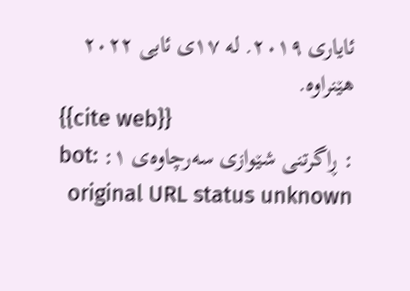ئایاری ٢٠١٩. لە ١٧ی ئابی ٢٠٢٢ ھێنراوە.
{{cite web}}
: ڕاگرتنی شێوازی سەرچاوەی ١: bot: original URL status unknown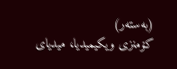(بەستەر)
کۆمنزی ویکیمیدیا، میدیای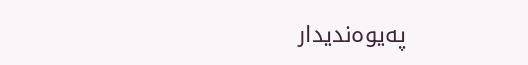پەیوەندیدار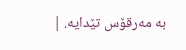بە مەرقۆس تێدایە. |